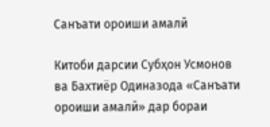Санъати ороиши амалӣ

Китоби дарсии Субҳон Усмонов ва Бахтиёр Одиназода «Санъати ороиши амалӣ» дар бораи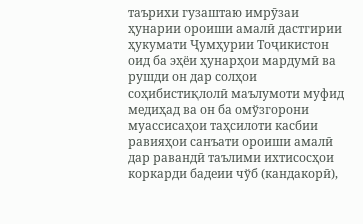таърихи гузаштаю имрӯзаи ҳунарии ороиши амалӣ дастгирии ҳукумати Ҷумҳурии Тоҷикистон оид ба эҳёи ҳунарҳои мардумӣ ва рушди он дар солҳои соҳибистиқлолӣ маълумоти муфид медиҳад ва он ба омўзгорони муассисаҳои таҳсилоти касбии равияҳои санъати ороиши амалӣ дар равандӣ таълими ихтисосҳои коркарди бадеии чўб (кандакорӣ),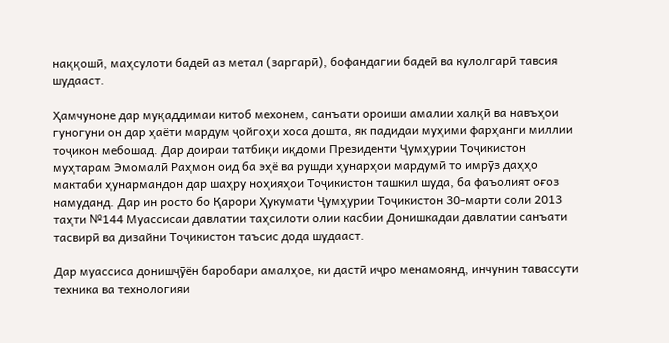наққошӣ, маҳсулоти бадеӣ аз метал (заргарӣ), бофандагии бадеӣ ва кулолгарӣ тавсия шудааст.

Ҳамчуноне дар муқаддимаи китоб мехонем, санъати ороиши амалии халқӣ ва навъҳои гуногуни он дар ҳаёти мардум ҷойгоҳи хоса дошта, як падидаи муҳими фарҳанги миллии тоҷикон мебошад. Дар доираи татбиқи иқдоми Президенти Ҷумҳурии Тоҷикистон муҳтарам Эмомалӣ Раҳмон оид ба эҳё ва рушди ҳунарҳои мардумӣ то имрӯз даҳҳо мактаби ҳунармандон дар шаҳру ноҳияҳои Тоҷикистон ташкил шуда, ба фаъолият оғоз намуданд. Дар ин росто бо Қарори Ҳукумати Ҷумҳурии Тоҷикистон 30-марти соли 2013 таҳти №144 Муассисаи давлатии таҳсилоти олии касбии Донишкадаи давлатии санъати тасвирӣ ва дизайни Тоҷикистон таъсис дода шудааст.

Дар муассиса донишҷӯён баробари амалҳое, ки дастӣ иҷро менамоянд, инчунин тавассути техника ва технологияи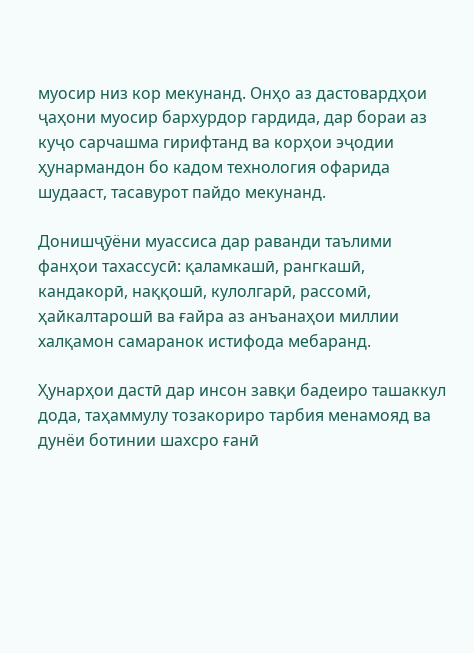муосир низ кор мекунанд. Онҳо аз дастовардҳои ҷаҳони муосир бархурдор гардида, дар бораи аз куҷо сарчашма гирифтанд ва корҳои эҷодии ҳунармандон бо кадом технология офарида шудааст, тасавурот пайдо мекунанд.

Донишҷӯёни муассиса дар раванди таълими фанҳои тахассусӣ: қаламкашӣ, рангкашӣ, кандакорӣ, наққошӣ, кулолгарӣ, рассомӣ, ҳайкалтарошӣ ва ғайра аз анъанаҳои миллии халқамон самаранок истифода мебаранд.

Ҳунарҳои дастӣ дар инсон завқи бадеиро ташаккул дода, таҳаммулу тозакориро тарбия менамояд ва дунёи ботинии шахсро ғанӣ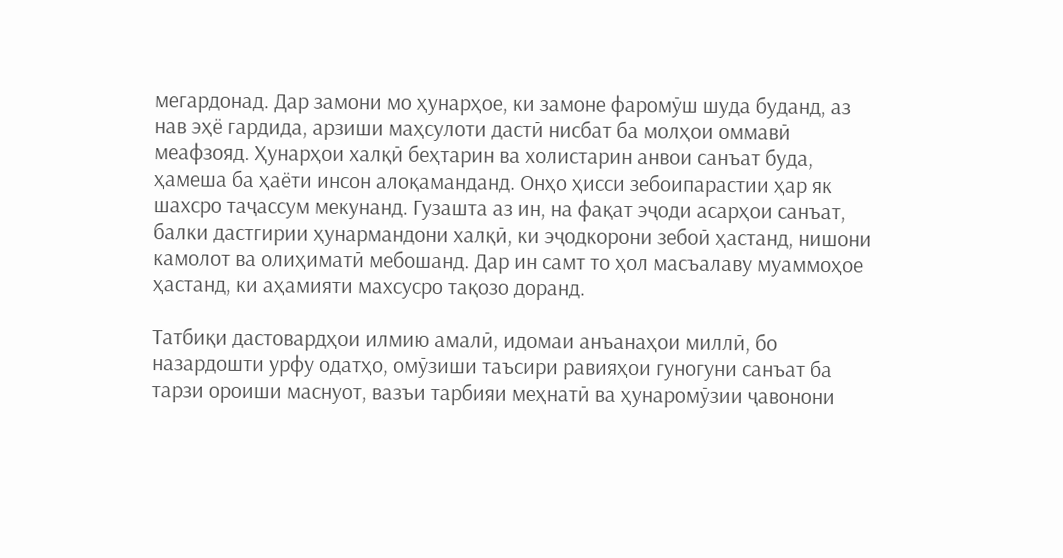мегардонад. Дар замони мо ҳунарҳое, ки замоне фаромӯш шуда буданд, аз нав эҳё гардида, арзиши маҳсулоти дастӣ нисбат ба молҳои оммавӣ меафзояд. Ҳунарҳои халқӣ беҳтарин ва холистарин анвои санъат буда, ҳамеша ба ҳаёти инсон алоқаманданд. Онҳо ҳисси зебоипарастии ҳар як шахсро таҷассум мекунанд. Гузашта аз ин, на фақат эҷоди асарҳои санъат, балки дастгирии ҳунармандони халқӣ, ки эҷодкорони зебоӣ ҳастанд, нишони камолот ва олиҳиматӣ мебошанд. Дар ин самт то ҳол масъалаву муаммоҳое ҳастанд, ки аҳамияти махсусро тақозо доранд.

Татбиқи дастовардҳои илмию амалӣ, идомаи анъанаҳои миллӣ, бо назардошти урфу одатҳо, омӯзиши таъсири равияҳои гуногуни санъат ба тарзи ороиши маснуот, вазъи тарбияи меҳнатӣ ва ҳунаромӯзии ҷавонони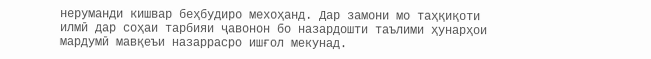неруманди кишвар беҳбудиро мехоҳанд. Дар замони мо таҳқиқоти илмӣ дар соҳаи тарбияи ҷавонон бо назардошти таълими ҳунарҳои мардумӣ мавқеъи назаррасро ишғол мекунад.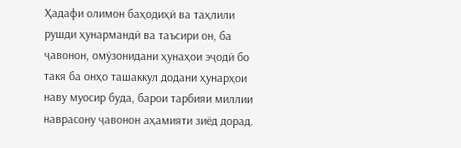Ҳадафи олимон баҳодиҳӣ ва таҳлили рушди ҳунармандӣ ва таъсири он, ба ҷавонон, омӯзонидани ҳунаҳои эҷодӣ бо такя ба онҳо ташаккул додани ҳунарҳои наву муосир буда, барои тарбияи миллии наврасону ҷавонон аҳамияти зиёд дорад.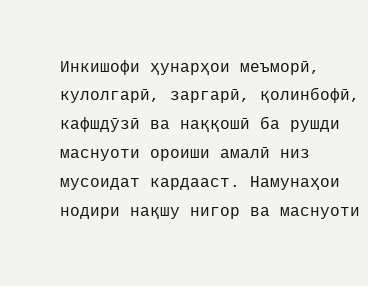Инкишофи ҳунарҳои меъморӣ, кулолгарӣ, заргарӣ, қолинбофӣ, кафшдӯзӣ ва наққошӣ ба рушди маснуоти ороиши амалӣ низ мусоидат кардааст. Намунаҳои нодири нақшу нигор ва маснуоти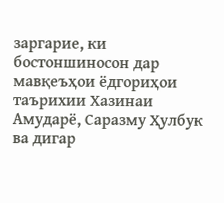заргарие, ки бостоншиносон дар мавқеъҳои ёдгориҳои таърихии Хазинаи Амударё, Саразму Ҳулбук ва дигар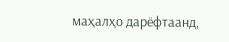маҳалҳо дарёфтаанд,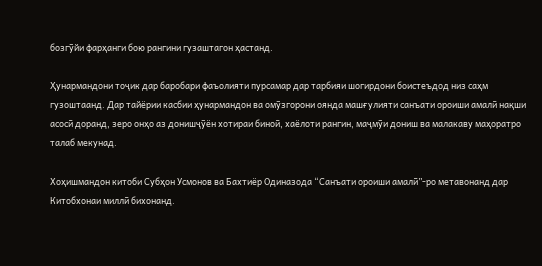бозгӯйи фарҳанги бою рангини гузаштагон ҳастанд.

Ҳунармандони тоҷик дар баробари фаъолияти пурсамар дар тарбияи шогирдони боистеъдод низ саҳм гузоштаанд. Дар тайёрии касбии ҳунармандон ва омӯзгорони оянда машғулияти санъати ороиши амалӣ нақши асосӣ доранд, зеро онҳо аз донишҷӯён хотираи биноӣ, хаёлоти рангин, маҷмӯи дониш ва малакаву маҳоратро талаб мекунад.

Хоҳишмандон китоби Субҳон Усмонов ва Бахтиёр Одиназода “Санъати ороиши амалӣ”-ро метавонанд дар Китобхонаи миллӣ бихонанд.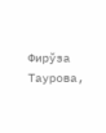Фирўза Таурова,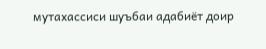мутахассиси шуъбаи адабиёт доир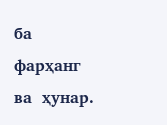ба  фарҳанг  ва  ҳунар.